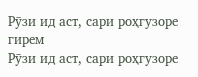Рӯзи ид аст, сари роҳгузоре гирем
Рӯзи ид аст, сари роҳгузоре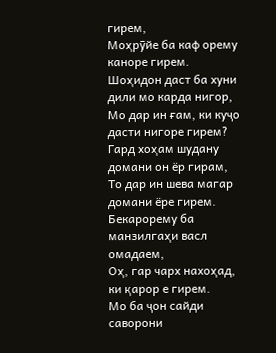гирем,
Моҳрӯйе ба каф орему каноре гирем.
Шоҳидон даст ба хуни дили мо карда нигор,
Мо дар ин ғам, ки куҷо дасти нигоре гирем?
Гард хоҳам шудану домани он ёр гирам,
То дар ин шева магар домани ёре гирем.
Бекарорему ба манзилгаҳи васл омадаем,
Оҳ, гар чарх нахоҳад, ки қарор е гирем.
Мо ба ҷон сайди саворони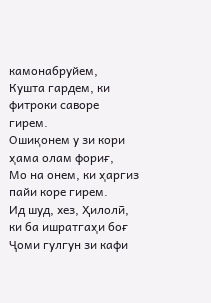камонабруйем,
Кушта гардем, ки фитроки саворе гирем.
Ошиқонем у зи кори ҳама олам фориғ,
Мо на онем, ки ҳаргиз пайи коре гирем.
Ид шуд, хез, Ҳилолӣ, ки ба ишратгаҳи боғ
Ҷоми гулгун зи кафи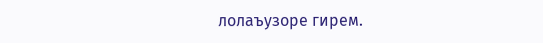лолаъузоре гирем.